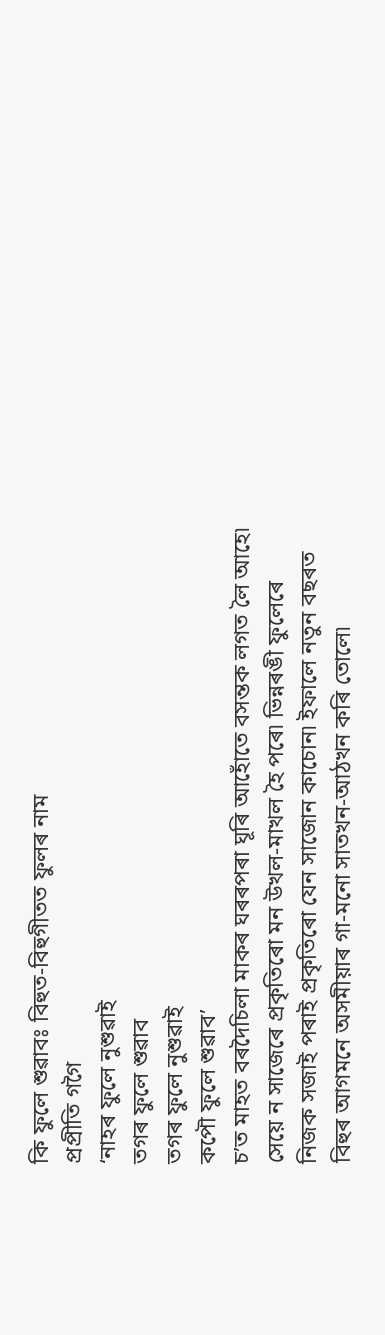কি ফুলে শুৱাবঃ বিহুত-বিহুগীতত ফুলৰ নাম
প্ৰপ্ৰীতি গগৈ
‘নাহৰ ফুলে নুশুৱাই
তগৰ ফুলে শুৱাব
তগৰ ফুলে নুশুৱাই
কপৌ ফুলে শুৱাব’
চ’ত মাহত বৰদৈচিলা মাকৰ ঘৰৰপৰা ঘূৰি আহোঁতে বসন্তক লগত লৈ আহে৷ সেয়ে ন সাজেৰে প্ৰকৃতিৰো মন উখল-মাখল হৈ পৰে৷ ভিন্নৰঙী ফুলেৰে নিজক সজাই পৰাই প্ৰকৃতিৰো যেন সাজোন কাচোন৷ ইফালে নতুন বছৰত বিহুৰ আগমনে অসমীয়াৰ গা-মনো সাতখন-আঠখন কৰি তোলে৷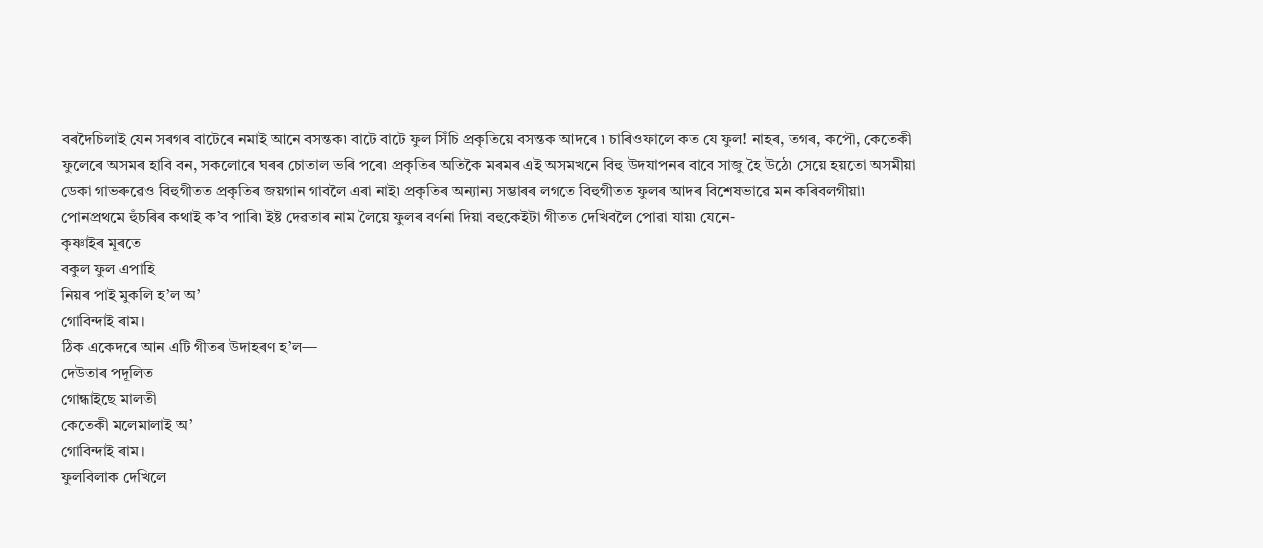বৰদৈচিলাই যেন সৰগৰ বাটেৰে নমাই আনে বসন্তক৷ বাটে বাটে ফুল সিঁচি প্ৰকৃতিয়ে বসন্তক আদৰে ৷ চাৰিওফালে কত যে ফুল! নাহৰ, তগৰ, কপৌ, কেতেকী ফুলেৰে অসমৰ হাবি বন, সকলোৰে ঘৰৰ চোতাল ভৰি পৰে৷ প্ৰকৃতিৰ অতিকৈ মৰমৰ এই অসমখনে বিহু উদযাপনৰ বাবে সাজু হৈ উঠে৷ সেয়ে হয়তো অসমীয়া ডেকা গাভৰুৱেও বিহুগীতত প্ৰকৃতিৰ জয়গান গাবলৈ এৰা নাই৷ প্ৰকৃতিৰ অন্যান্য সম্ভাৰৰ লগতে বিহুগীতত ফুলৰ আদৰ বিশেষভাৱে মন কৰিবলগীয়া৷
পোনপ্ৰথমে হুঁচৰিৰ কথাই ক’ব পাৰি৷ ইষ্ট দেৱতাৰ নাম লৈয়ে ফুলৰ বৰ্ণনা দিয়া বহুকেইটা গীতত দেখিবলৈ পোৱা যায়৷ যেনে-
কৃষ্ণাইৰ মূৰতে
বকুল ফুল এপাহি
নিয়ৰ পাই মুকলি হ’ল অ’
গোবিন্দাই ৰাম।
ঠিক একেদৰে আন এটি গীতৰ উদাহৰণ হ’ল—
দেউতাৰ পদূলিত
গোন্ধাইছে মালতী
কেতেকী মলেমালাই অ’
গোবিন্দাই ৰাম।
ফুলবিলাক দেখিলে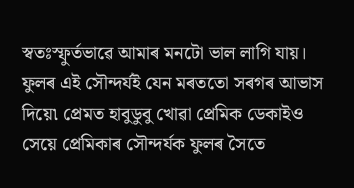স্বতঃস্ফুৰ্তভাৱে আমাৰ মনটো ভাল লাগি যায়। ফুলৰ এই সৌন্দৰ্যই যেন মৰততো সৰগৰ আভাস দিয়ে৷ প্ৰেমত হাবুডুবু খোৱা প্ৰেমিক ডেকাইও সেয়ে প্ৰেমিকাৰ সৌন্দৰ্যক ফুলৰ সৈতে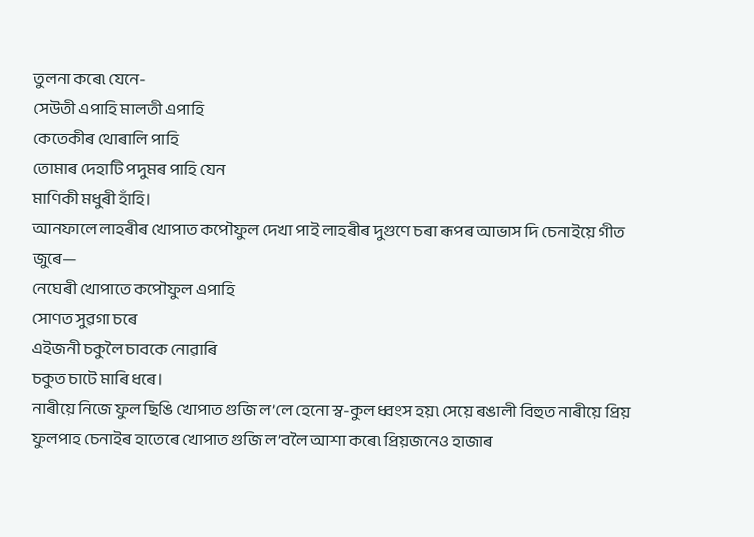তুলনা কৰে৷ যেনে-
সেউতী এপাহি মালতী এপাহি
কেতেকীৰ থোৰালি পাহি
তোমাৰ দেহাটি পদুমৰ পাহি যেন
মাণিকী মধুৰী হাঁহি।
আনফালে লাহৰীৰ খোপাত কপৌফুল দেখা পাই লাহৰীৰ দুগুণে চৰা ৰূপৰ আভাস দি চেনাইয়ে গীত জুৰে—
নেঘেৰী খোপাতে কপৌফুল এপাহি
সোণত সুৱগা চৰে
এইজনী চকুলৈ চাবকে নোৱাৰি
চকুত চাটে মাৰি ধৰে।
নাৰীয়ে নিজে ফুল ছিঙি খোপাত গুজি ল’লে হেনো স্ব-কুল ধ্বংস হয়৷ সেয়ে ৰঙালী বিহুত নাৰীয়ে প্ৰিয় ফুলপাহ চেনাইৰ হাতেৰে খোপাত গুজি ল’বলৈ আশা কৰে৷ প্ৰিয়জনেও হাজাৰ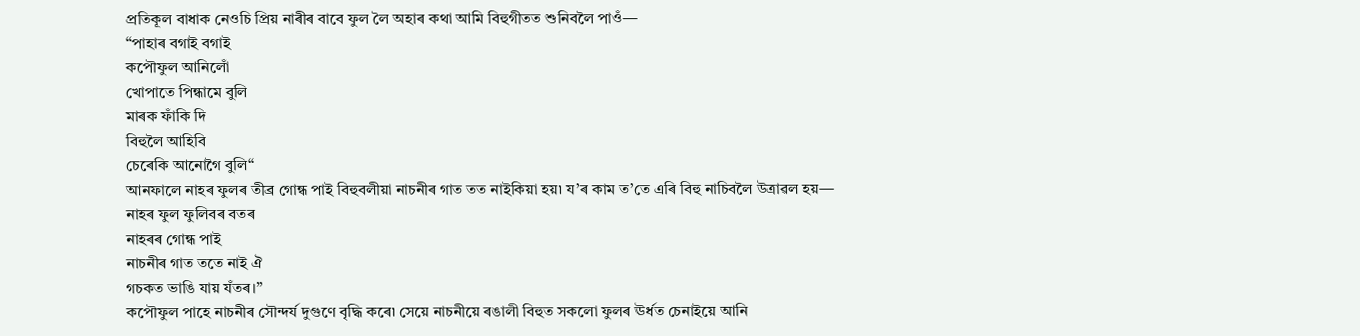প্ৰতিকূল বাধাক নেওচি প্ৰিয় নাৰীৰ বাবে ফুল লৈ অহাৰ কথা আমি বিহুগীতত শুনিবলৈ পাওঁ—
“পাহাৰ বগাই বগাই
কপৌফুল আনিলোঁ
খোপাতে পিন্ধামে বুলি
মাৰক ফাঁকি দি
বিহুলৈ আহিবি
চেৰেকি আনোগৈ বুলি“
আনফালে নাহৰ ফুলৰ তীব্ৰ গোন্ধ পাই বিহুবলীয়া নাচনীৰ গাত তত নাইকিয়া হয়৷ য’ৰ কাম ত’তে এৰি বিহু নাচিবলৈ উত্ৰাৱল হয়—
নাহৰ ফুল ফুলিবৰ বতৰ
নাহৰৰ গোন্ধ পাই
নাচনীৰ গাত ততে নাই ঐ
গচকত ভাঙি যায় যঁতৰ।”
কপৌফুল পাহে নাচনীৰ সৌন্দৰ্য দুগুণে বৃদ্ধি কৰে৷ সেয়ে নাচনীয়ে ৰঙালী বিহুত সকলো ফুলৰ ঊৰ্ধত চেনাইয়ে আনি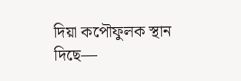দিয়া কপৌফুলক স্থান দিছে—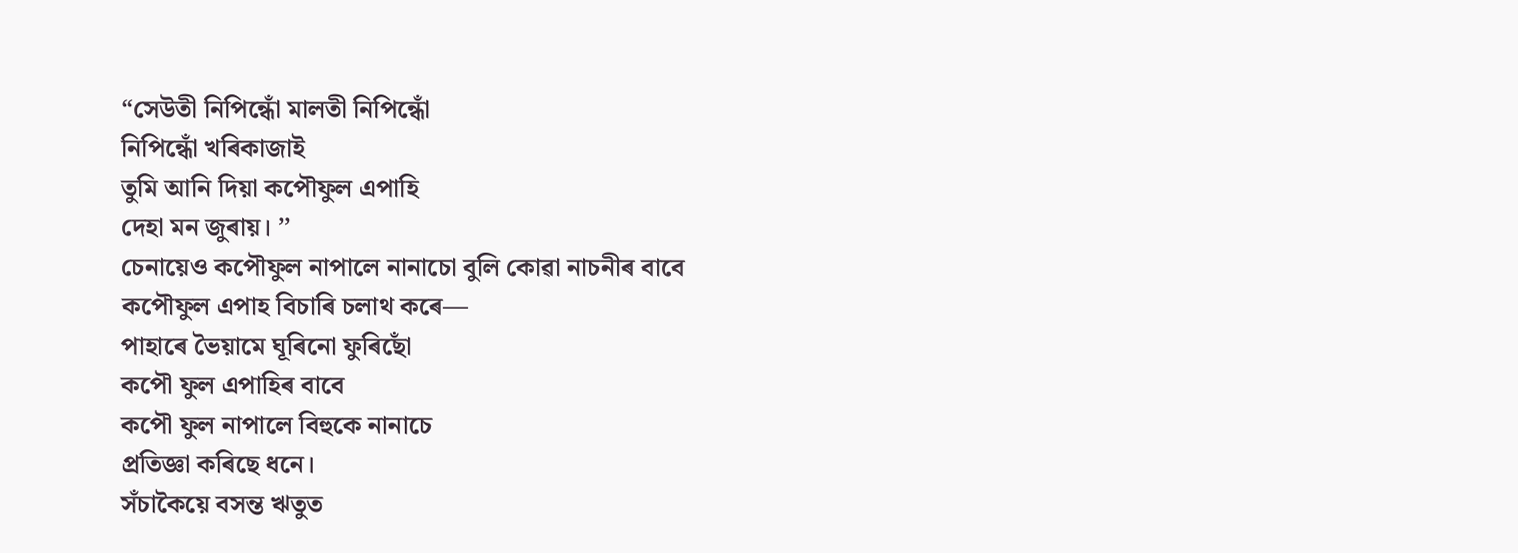“সেউতী নিপিন্ধোঁ মালতী নিপিন্ধোঁ
নিপিন্ধোঁ খৰিকাজাই
তুমি আনি দিয়া কপৌফুল এপাহি
দেহা মন জুৰায়। ’’
চেনায়েও কপৌফুল নাপালে নানাচো বুলি কোৱা নাচনীৰ বাবে কপৌফুল এপাহ বিচাৰি চলাথ কৰে—
পাহাৰে ভৈয়ামে ঘূৰিনো ফুৰিছোঁ
কপৌ ফুল এপাহিৰ বাবে
কপৌ ফুল নাপালে বিহুকে নানাচে
প্ৰতিজ্ঞা কৰিছে ধনে।
সঁচাকৈয়ে বসন্ত ঋতুত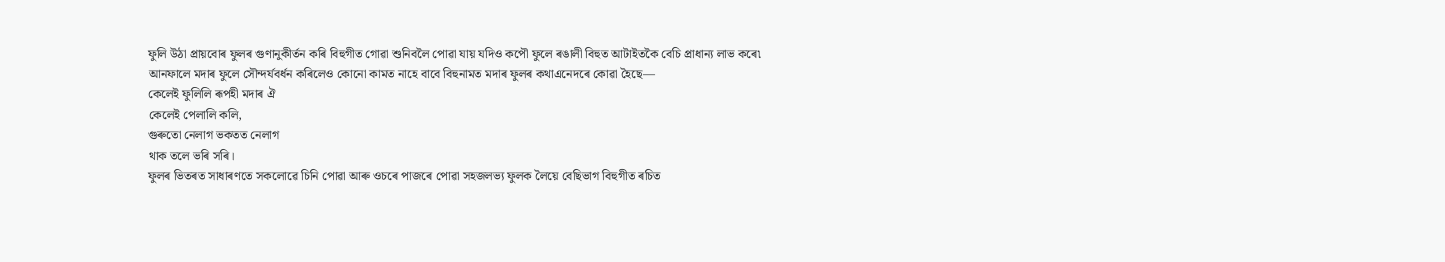ফুলি উঠা প্ৰায়বোৰ ফুলৰ গুণানুকীৰ্তন কৰি বিহুগীত গোৱা শুনিবলৈ পোৱা যায় যদিও কপৌ ফুলে ৰঙালী বিহুত আটাইতকৈ বেচি প্ৰাধান্য লাভ কৰে৷
আনফালে মদাৰ ফুলে সৌন্দৰ্যবৰ্ধন কৰিলেও কোনো কামত নাহে বাবে বিহুনামত মদাৰ ফুলৰ কথাএনেদৰে কোৱা হৈছে—
কেলেই ফুলিলি ৰূপহী মদাৰ ঐ
কেলেই পেলালি কলি,
গুৰুতো নেলাগ ভকতত নেলাগ
থাক তলে ভৰি সৰি।
ফুলৰ ভিতৰত সাধাৰণতে সকলোৱে চিনি পোৱা আৰু ওচৰে পাজৰে পোৱা সহজলভ্য ফুলক লৈয়ে বেছিভাগ বিহুগীত ৰচিত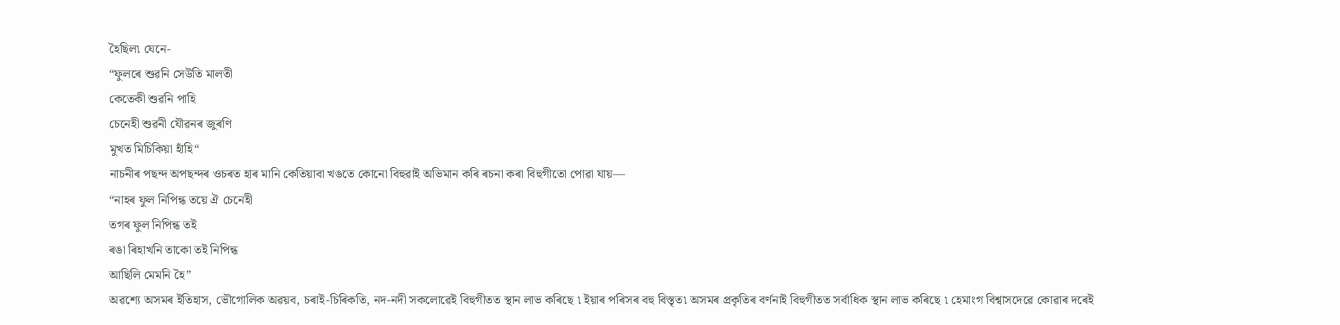হৈছিল৷ যেনে-
“ফুলৰে শুৱনি সেউতি মালতী
কেতেকী শুৱনি পাহি
চেনেহী শুৱনী যৌৱনৰ জুৰণি
মুখত মিচিকিয়া হাঁহি“
নাচনীৰ পছন্দ অপছন্দৰ ওচৰত হাৰ মানি কেতিয়াবা খঙতে কোনো বিহুৱাই অভিমান কৰি ৰচনা কৰা বিহুগীতো পোৱা যায়—
“নাহৰ ফুল নিপিন্ধ তয়ে ঐ চেনেহী
তগৰ ফুল নিপিন্ধ তই
ৰঙা ৰিহাখনি তাকো তই নিপিন্ধ
আছিলি মেমনি হৈ”
অৱশ্যে অসমৰ ইতিহাস, ভৌগোলিক অৱয়ব, চৰাই-চিৰিকতি, নদ-নদী সকলোৱেই বিহুগীতত স্থান লাভ কৰিছে ৷ ইয়াৰ পৰিসৰ বহু বিস্তৃত৷ অসমৰ প্ৰকৃতিৰ বৰ্ণনাই বিহুগীতত সৰ্বাধিক স্থান লাভ কৰিছে ৷ হেমাংগ বিশ্বাসদেৱে কোৱাৰ দৰেই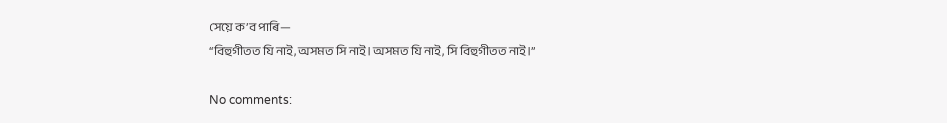সেয়ে ক’ব পাৰি—
“বিহুগীতত যি নাই, অসমত সি নাই। অসমত যি নাই, সি বিহুগীতত নাই।”

No comments: